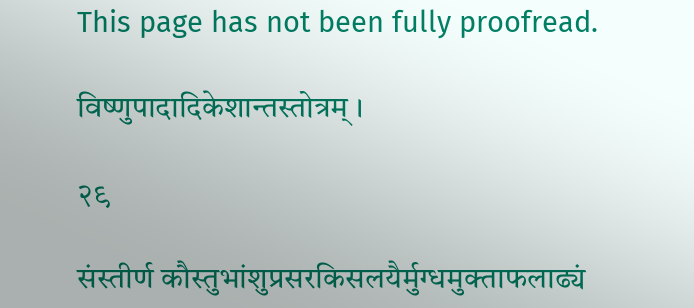This page has not been fully proofread.

विष्णुपादादिकेशान्तस्तोत्रम् ।

२९

संस्तीर्ण कौस्तुभांशुप्रसरकिसलयैर्मुग्धमुक्ताफलाढ्यं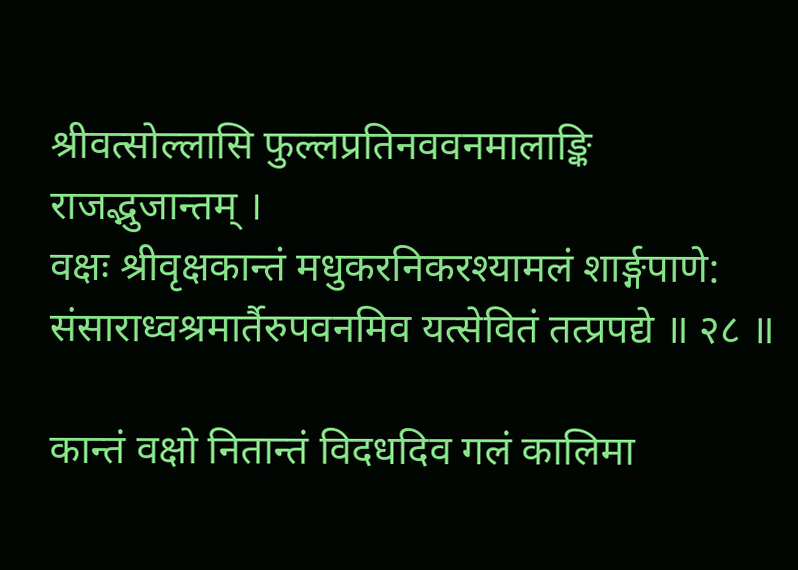श्रीवत्सोल्लासि फुल्लप्रतिनववनमालाङ्कि राजद्भुजान्तम् ।
वक्षः श्रीवृक्षकान्तं मधुकरनिकरश्यामलं शार्ङ्गपाणे:
संसाराध्वश्रमार्तैरुपवनमिव यत्सेवितं तत्प्रपद्ये ॥ २८ ॥

कान्तं वक्षो नितान्तं विदधदिव गलं कालिमा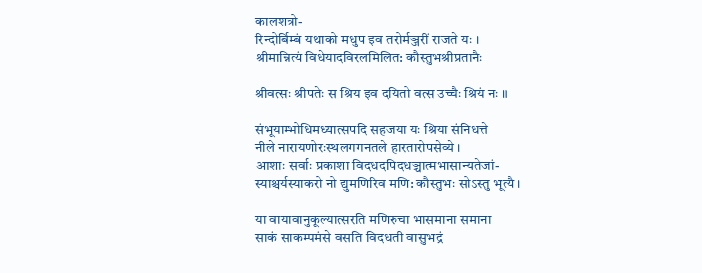कालशत्रो-
रिन्दोर्बिम्बं यथाको मधुप इव तरोर्मञ्जरीं राजते यः ।
श्रीमान्नित्यं विधेयादविरलमिलित: कौस्तुभश्रीप्रतानैः

श्रीवत्सः श्रीपतेः स श्रिय इव दयितो वत्स उच्चैः श्रियं नः ॥

संभूयाम्भोधिमध्यात्सपदि सहजया यः श्रिया संनिधत्ते
नीले नारायणोरःस्थलगगनतले हारतारोपसेव्ये ।
आशाः सर्वाः प्रकाशा विदधदपिदधञ्चात्मभासान्यतेजां-
स्याश्चर्यस्याकरो नो द्युमणिरिव मणि: कौस्तुभः सोऽस्तु भूत्यै ।

या वायावानुकूल्यात्सरति मणिरुचा भासमाना समाना
साकं साकम्पमंसे वसति विदधती वासुभद्रं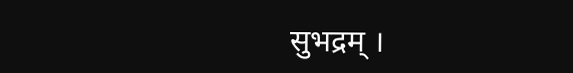सुभद्रम् ।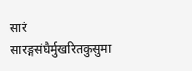सारं सारङ्गसंघैर्मुखरितकुसुमा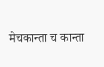मेचकान्ता च कान्ता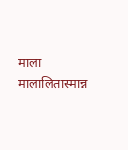माला मालालितास्मान्न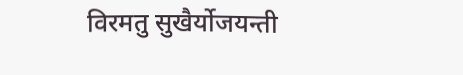विरमतु सुखैर्योजयन्ती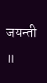जयन्ती ॥